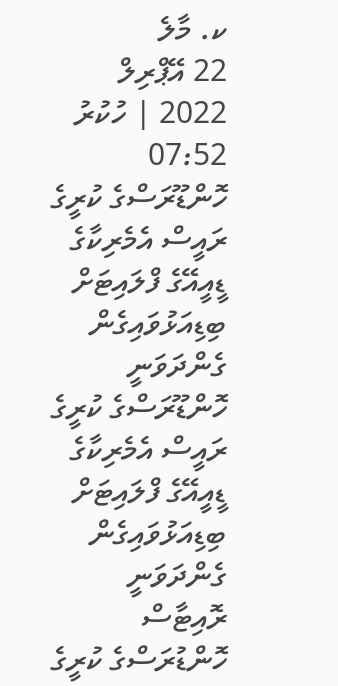ކ. މާލެ
22 އޭޕްރިލް 2022 | ހުކުރު 07:52
ހޮންޑޫރަސްގެ ކުރީގެ ރައީސް އެމެރިކާގެ ޑީއީއޭގެ ފްލައިޓަށް ބިޑިއަޅުވައިގެން ގެންދަވަނީ
ހޮންޑޫރަސްގެ ކުރީގެ ރައީސް އެމެރިކާގެ ޑީއީއޭގެ ފްލައިޓަށް ބިޑިއަޅުވައިގެން ގެންދަވަނީ
ރޮއިޓާސް
ހޮންޑުރަސްގެ ކުރީގެ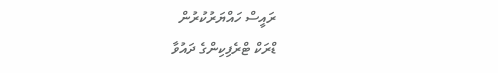ރައީސް ހައްޔަރުކުރުން
ޑްރަކް ޓްރެފިކިންގެ ދައުވާ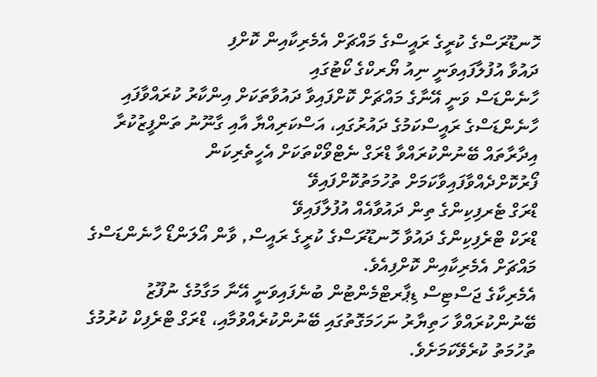ހޮނޑޫރަސްގެ ކުރީގެ ރައީސްގެ މައްޗަށް އެމެރިކާއިން ކޮށްފި
ދައުވާ އުފުލާފައިވަނީ ނިއު ޔޯރކްގެ ކޯޓުގައި
ހާނެންޑަސް ވަނީ އޭނާގެ މައްޗަށް ކޮށްފައިވާ ދައުވާތަކަށް އިންކާރު ކުރައްވާފައި
ހާނެންޑަސްގެ ރައީސްކަމުގެ ދައުރުގައި، އަސްކަރިއްޔާ އާއި ގާނޫނު ތަންފީޒުކުރާ އިދާރާތައް ބޭނުންކުރައްވާ ޑްރަގް ނެޓްވޯކްތަކަށް އެހީތެރިކަން ފޯރުކޮށްދެއްވާފައިވާކަމަށް ތުހުމަތުކޮށްފައިވޭ
ޑްރަގް ޓެރފިކިންގެ ތިން ދައުވާއެއް އުފުލާފައިވޭ
ޑްރަކް ޓްރެފިކިންގެ ދައުވާ ހޮނޑޫރަސްގެ ކުރީގެ ރައީސް, ވާން އޯލަންޑޯ ހާނެންޑަސްގެ މައްޗަށް އެމެރިކާއިން ކޮށްފިއެވެ.
އެމެރިކާގެ ޖަސްޓިސް ޑިޕާރޓްމެންޓުން ބުނެފައިވަނީ އޭނާ މަގާމުގެ ނުފޫޒު ބޭނުންކުރައްވާ ހަތިޔާރު ނަހަމަގޮތުގައި ބޭނުންކުރެއްވުމާއި، ޑްރަގް ޓްރެފިކް ކުރުމުގެ ތުހުމަތު ކުރެވޭކަމަށެވެ.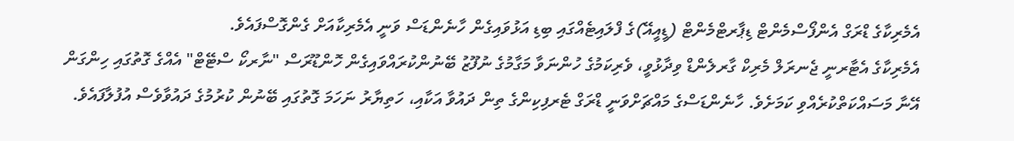އެމެރިކާގެ ޑްރަގް އެންފޯސްމެންޓް ޑިޕާރޓްމެންޓް (ޑީއީއޭ)ގެ ފްލައިޓެއްގައި ބިޑި އަޅުވައިގެން ހާނެންޑަސް ވަނީ އެމެރިކާއަށް ގެންގޮސްފައެވެ.
އެމެރިކާގެ އެޓާރނީ ޖެނރަލް މެރިކް ގާރލެންޑް ވިދާޅުވީ، ވެރިކަމުގެ ހުންނަވާ މަގާމުގެ ނުފޫޒު ބޭނުންކުރައްވައިގެން ހޮންޑޫރަސް "ނާރކޯ ސްޓޭޓް" އެއްގެ ގޮތުގައި ހިންގަން އޭނާ މަސައްކަތްކުރެއްވި ކަމަށެވެ. ހާނެންޑަސްގެ މައްޗަށްވަނީ ޑްރަގް ޓެރފިކިންގެ ތިން ދައުވާ އަކާއި، ހަތިޔާރު ނަހަމަ ގޮތުގައި ބޭނުން ކުރުމުގެ ދައުވާވެސް އުފުލާފައެވެ.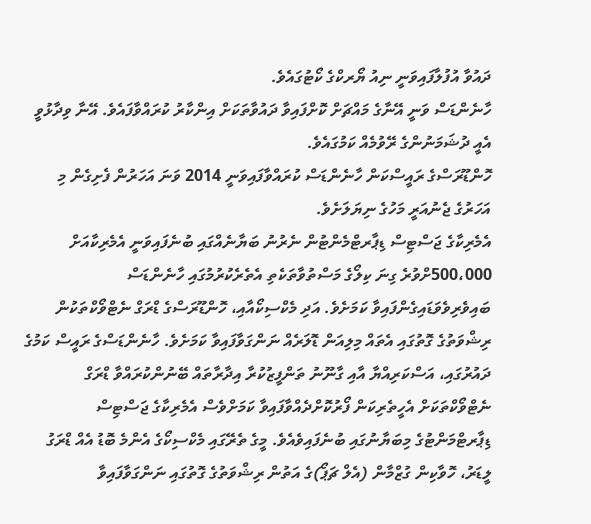ދައުވާ އުފުލާފައިވަނީ ނިއު ޔޯރކްގެ ކޯޓުގައެވެ.
ހާނެންޑަސް ވަނީ އޭނާގެ މައްޗަށް ކޮށްފައިވާ ދައުވާތަކަށް އިންކާރު ކުރައްވާފައެވެ. އޭނާ ވިދާޅުވީ އެއީ ދުޝަމަނުންގެ ރޭވުމެއް ކަމުގައެވެ.
ހޮންޑޫރަސްގެ ރައީސްކަން ހާނެންޑަސް ކުރައްވާފައިވަނީ 2014 ވަނަ އަހަރުން ފެށިގެން މި އަހަރުގެ ޖެނުއަރީ މަހުގެ ނިޔަލަށެވެ.
އެމެރިކާގެ ޖަސްޓިސް ޑިޕާރޓްމެންޓުން ނެރުނު ބަޔާނެއްގައި ބުނެފައިވަނީ އެމެރިކާއަށް 500،000ށްވުރެ ގިނަ ކިލޯގެ މަސްތުވާތަކެތި އެތެރެކުރުމުގައި ހާނެންޑަސް ބައިވެރިވެވަޑައިގެންފައިވާ ކަމަށެވެ. އަދި މެކްސިކޯއާއި، ހޮންޑޫރަސްގެ ޑްރަގް ނެޓްވޯކްތަކުން ރިޝްވަތުގެ ގޮތުގައި އެތައް މިލިއަން ޑޮލަރެއް ނަންގަވާފައިވާ ކަމަށެވެ. ހާނެންޑަސްގެ ރައީސް ކަމުގެ ދައުރުގައި، އަސްކަރިއްޔާ އާއި ގާނޫނު ތަންފީޒުކުރާ އިދާރާތައް ބޭނުންކުރައްވާ ޑްރަގް ނެޓްވޯކްތަކަށް އެހީތެރިކަން ފޯރުކޮށްދެއްވާފައިވާ ކަމަށްވެސް އެމެރިކާގެ ޖަސްޓިސް ޑިޕާރޓްމަންޓުގެ މިބަޔާނުގައި ބުނެފައިވެއެވެ. މީގެ ތެރޭގައި މެކްސިކޯގެ އެންމެ ބޮޑު އެއް ޑްރަގު ލީޑަރު، ހޮވާކިން ގުޒްމާން (އެލް ޗަޕޯ)ގެ އަތުން ރިޝްވަތުގެ ގޮތުގައި ނަންގަވާފައިވާ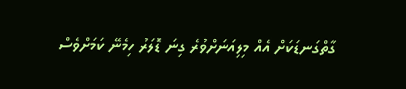ގާތްގަނޑަކަށް އެއް މިލިއަނަށްވުރެ ގިނަ ޑޮލަރު ހިމެނޭ ކަމަށްވެސް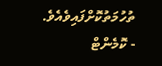ތުހުމަތުކޮށްފައިވެއެވެ.
- ކޮމެންޓް